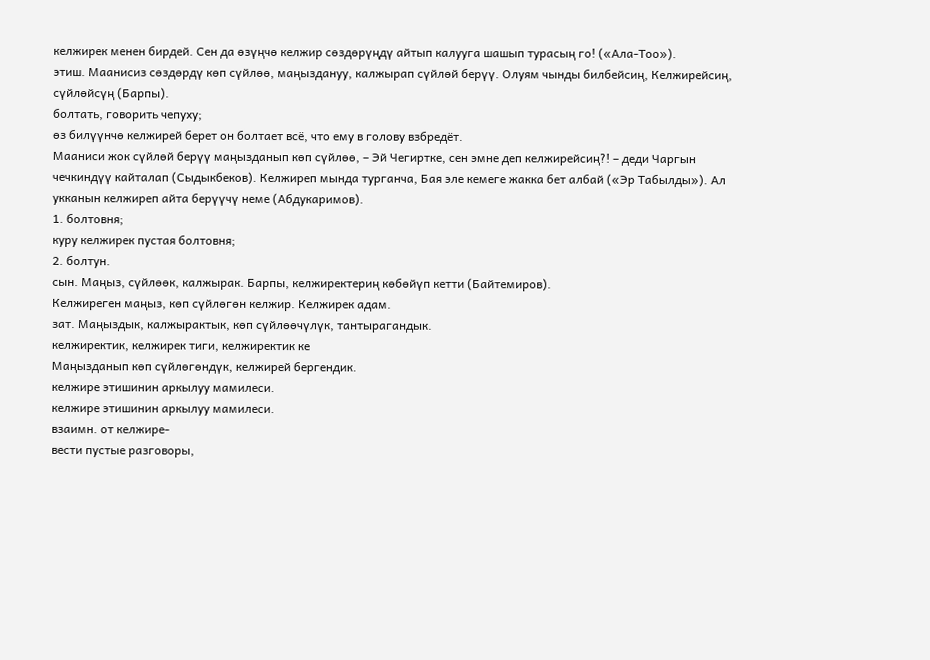келжирек менен бирдей. Сен да өзүңчө келжир сөздөрүңдү айтып калууга шашып турасың го! («Ала-Тоо»).
этиш. Маанисиз сөздөрдү көп сүйлөө, маңыздануу, калжырап сүйлөй берүү. Олуям чынды билбейсиң, Келжирейсиң, сүйлөйсүң (Барпы).
болтать, говорить чепуху;
өз билүүнчө келжирей берет он болтает всё, что ему в голову взбредёт.
Мааниси жок сүйлөй берүү маңызданып көп сүйлөө, – Эй Чегиртке, сен эмне деп келжирейсиң?! – деди Чаргын чечкиндүү кайталап (Сыдыкбеков). Келжиреп мында турганча, Бая эле кемеге жакка бет албай («Эр Табылды»). Ал укканын келжиреп айта берүүчү неме (Абдукаримов).
1. болтовня;
куру келжирек пустая болтовня;
2. болтун.
сын. Маңыз, сүйлөөк, калжырак. Барпы, келжиректериң көбөйүп кетти (Байтемиров).
Келжиреген маңыз, көп сүйлөгөн келжир. Келжирек адам.
зат. Маңыздык, калжырактык, көп сүйлөөчүлүк, тантырагандык.
келжиректик, келжирек тиги, келжиректик ке
Маңызданып көп сүйлөгөндүк, келжирей бергендик.
келжире этишинин аркылуу мамилеси.
келжире этишинин аркылуу мамилеси.
взаимн. от келжире-
вести пустые разговоры,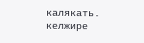калякать.
келжире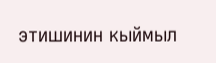этишинин кыймыл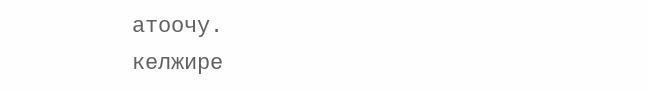атоочу.
келжире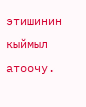этишинин кыймыл атоочу.